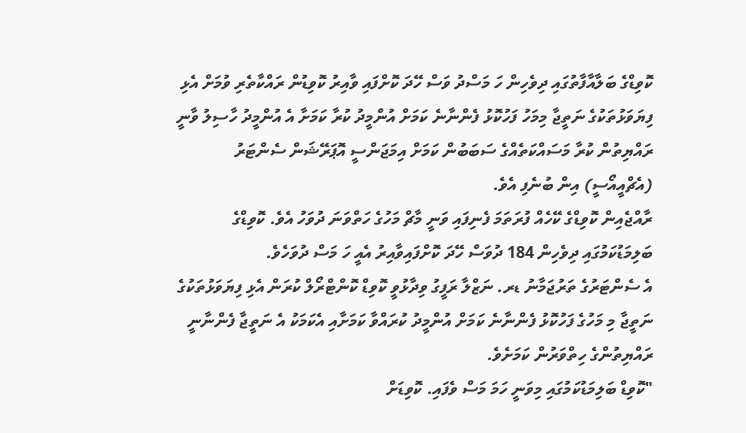ކޮވިޑްގެ ބަލާއާފާތުގައި ދިވެހިން ހަ މަސްދު ވަސް ހޭދަ ކޮށްފައި ވާއިރު ކޮވިޑުން ރައްކާތެރި ވުމަށް އެޅި ފިޔަވަޅުތަކުގެ ނަތީޖާ މިމަހު ފަހުކޮޅު ފެންނާނެ ކަމަށް އުންމީދު ކުރާ ކަމަށާ އެ އުންމީދު ހާސިލު ވާނީ ރައްޔިތުން ކުރާ މަސައްކަތެއްގެ ސަބަބުން ކަމަށް އިމަޖަންސީ އޮޕަރޭޝަން ސެންޓަރު (އެޗްއީއޯސީ) އިން ބުނެފި އެވެ.
ރާއްޖެއިން ކޮވިޑްގެ ކޭހެއް ފުރަތަމަ ފެނިފައި ވަނީ މާޗް މަހުގެ ހަތްވަނަ ދުވަހު އެވެ. ކޮވިޑްގެ ބަލިމަޑުކަމުގައި ދިވެހިން 184 ދުވަސް ހޭދަ ކޮށްފައިވާއިރު އެއީ ހަ މަސް ދުވަހެވެ.
އެ ސެންޓަރުގެ ތަރުޖަމާނު ޑރ. ނަޒްލާ ރަފީގު ވިދާޅުވީ ކޮވިޑް ކޮންޓްރޯލް ކުރަން އެޅި ފިޔަވަޅުތަކުގެ ނަތީޖާ މި މަހުގެ ފަހުކޮޅު ފެންނާނެ ކަމަށް އުންމީދު ކުރައްވާ ކަމަށާއި އެކަމަކު އެ ނަތީޖާ ފެންނާނީ ރައްޔިތުންގެ ހިތްވަރުން ކަމަށެވެ.
"ކޮވިޑް ބަލިމަޑުކަމުގައި މިވަނީ ހަމަ މަސް ވެފައި. ކޮވިޑަށް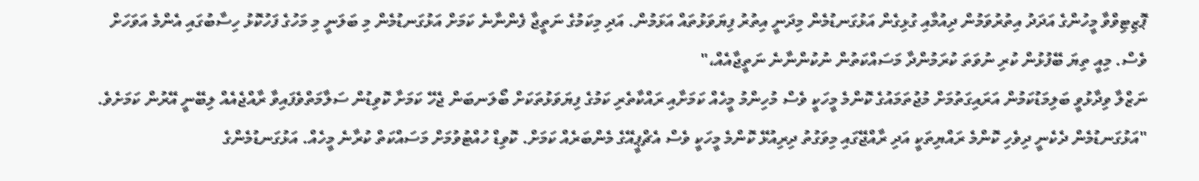ޕޮޒިޓިވްވާ މީހުންގެ އަދަދު އިތުރުވަމުން ދިއުމާއި ގުޅިގެން އަޅުގަނޑުމެން މިދަނީ އިތުރު ފިޔަވަޅުތައް އަޅަމުން. އަދި މިކަމުގެ ނަތީޖާ ފެންނާނެ ކަމަށް އަޅުގަނޑުމެން މި ބަލަނީ މި މަހުގެ ފަހުކޮޅު ހިސާބުގައި އެންމެ އަވަހަށް ވެސް. މިއީ ތިޔަ ބޭފުޅުން ކުރި ނުވަތަ ކުރަމުންދާ މަސައްކަތުން ނުކުންނާނެ ނަތީޖާއެއް،"
ނަޒްލާ ވިދާޅުވީ ބަލިމަޑުކަމުން އަރައިގަތުމަށް މުޖުތަމައުގެ ކޮންމެ މީހަކީ ވެސް މުހިންމު މީހެއް ކަމަށާއި ރައްކާތެރި ކަމުގެ ފިޔަވަޅުތަކަށް ބޯލަނބަން ޖެހޭ ކަމަށާ ކޮވިޑުން ސަލާމަތްވެފައިވާ ރާއްޖެއެއް ލިބޭނީ އޭރުން ކަމަށެވެ.
"އަޅުގަނޑުމެން ދެކެނީ ދިވެހި ކޮންމެ ރައްޔިތަކީ އަދި ރާއްޖޭގައި މިވަގުތު ދިރިއުޅޭ ކޮންމެ މީހަކީ ވެސް އެޗްޕީއޭގެ މެންބަރެއް ކަމަށް. ކޮވިޑް ހުއްޓުވުމަށް މަސައްކަތް ކުރާނެ މީހެއް. އަޅުގަނޑުމެންގެ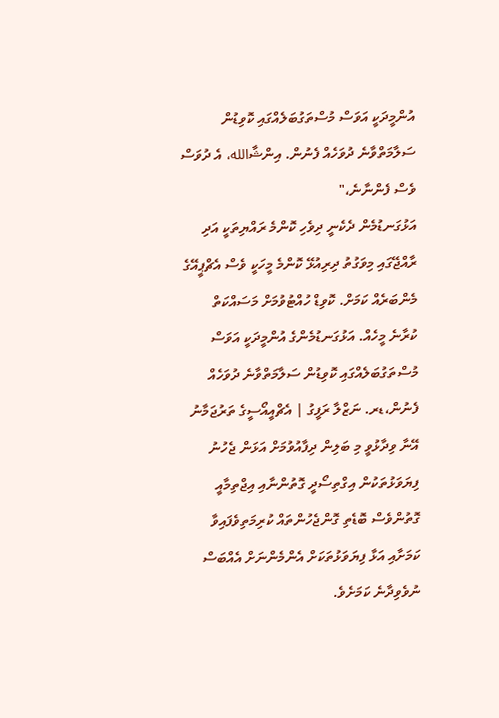އުންމީދަކީ އަވަސް މުސްތަގުބަލެއްގައި ކޮވިޑުން ސަލާމަތްވާނެ ދުވަހެއް ފެނުން. އިންޝާالله، އެ ދުވަސް ވެސް ފެންނާނެ،"
އަޅުގަނޑުމެން ދެކެނީ ދިވެހި ކޮންމެ ރައްޔިތަކީ އަދި ރާއްޖޭގައި މިވަގުތު ދިރިއުޅޭ ކޮންމެ މީހަކީ ވެސް އެޗްޕީއޭގެ މެންބަރެއް ކަމަށް. ކޮވިޑް ހުއްޓުވުމަށް މަސައްކަތް ކުރާނެ މީހެއް. އަޅުގަނޑުމެންގެ އުންމީދަކީ އަވަސް މުސްތަގުބަލެއްގައި ކޮވިޑުން ސަލާމަތްވާނެ ދުވަހެއް ފެނުން،ޑރ. ނަޒްލާ ރަފީގު | އެޗްއީއޯސީގެ ތަރުޖަމާނު
އޭނާ ވިދާޅުވީ މި ބަލިން ދިފާއުވުމަށް އަޅަން ޖެހުނު ފިޔަވަޅުތަކުން އިގްތިސޯދީ ގޮތުންނާއި އިޖްތިމާއީ ގޮތުންވެސް ބޮޑެތި ގޮންޖެހުންތައް ކުރިމަތިވެފައިވާ ކަމަށާއި އަޅާ ފިޔަވަޅުތަކަށް އެންމެންނަށް އެއްބަސް ނުވެވިދާނެ ކަމަށެވެ.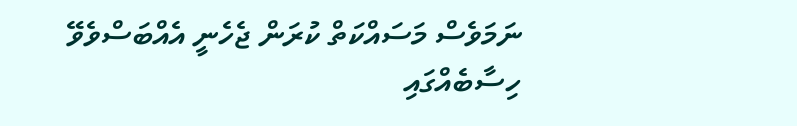ނަމަވެސް މަސައްކަތް ކުރަން ޖެހެނީ އެއްބަސްވެވޭ ހިސާބެއްގައި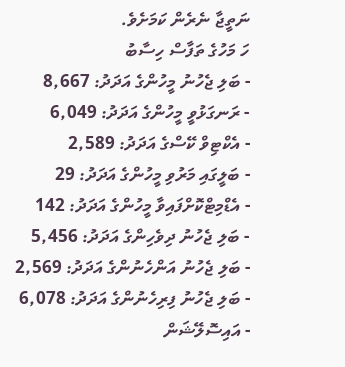ނަތީޖާ ނެރެން ކަމަށެވެ.
ހަ މަހުގެ ތަފާސް ހިސާބު
- ބަލި ޖެހުނު މީހުންގެ އަދަދު: 8,667
- ރަނގަޅުވީ މީހުންގެ އަދަދު: 6,049
- އެކްޓިވް ކޭސްގެ އަދަދު: 2,589
- ބަލީގައި މަރުވި މީހުންގެ އަދަދު: 29
- އެޑްމިޓްކޮށްފައިވާ މީހުންގެ އަދަދު: 142
- ބަލި ޖެހުނު ދިވެހިންގެ އަދަދު: 5,456
- ބަލި ޖެހުނު އަންހެނުންގެ އަދަދު: 2,569
- ބަލި ޖެހުނު ފިރިހެނުންގެ އަދަދު: 6,078
- އައިސޮލޭޝަން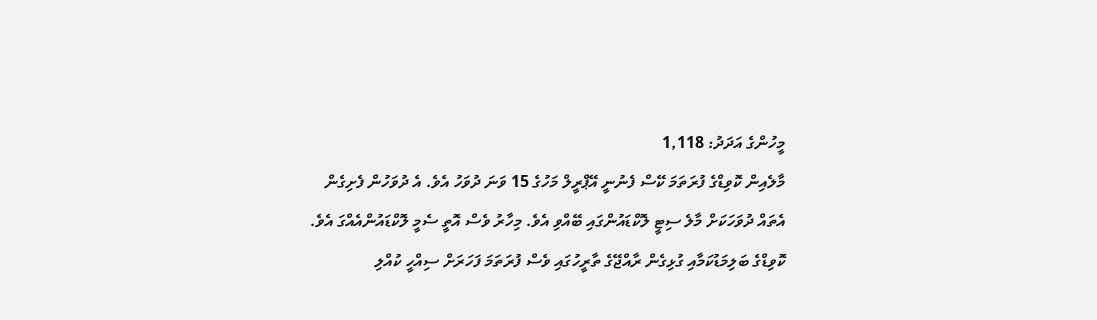މީހުންގެ އަދަދު: 1,118
މާލެއިން ކޮވިޑްގެ ފުރަތަމަ ކޭސް ފެނުނީ އޭޕްރީލް މަހުގެ 15 ވަނަ ދުވަހު އެވެ. އެ ދުވަހުން ފެށިގެން އެތައް ދުވަހަކަށް މާލެ ސިޓީ ލޮކްޑައުންގައި ބޭއްވި އެވެ. މިހާރު ވެސް އޮތީ ސެމީ ލޮކްޑައުންއެއްގަ އެވެ.
ކޮވިޑްގެ ބަލިމަޑުކަމާއި ގުޅިގެން ރާއްޖޭގެ ތާރީހުގައި ވެސް ފުރަތަމަ ފަހަރަށް ސިއްހީ ކުއްލި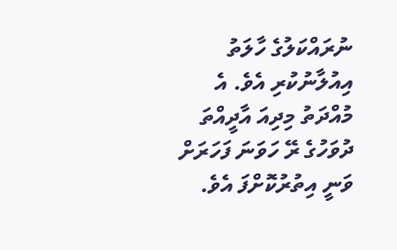ނުރައްކަލުގެ ހާލަތު އިއުލާނުކުރި އެވެ. އެ މުއްދަތު މިދިއަ އާދީއްތަ ދުވަހުގެ ރޭ ހަވަނަ ފަހަރަށް ވަނީ އިތުރުކޮށްފަ އެވެ.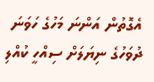އެގޮތުން އަންނަ މަހުގެ ހަވަނަ ދުވަހުގެ ނިޔަލަށް ސިއްހީ ކުއްލި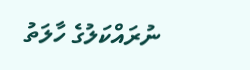ނުރައްކަލުގެ ހާލަތު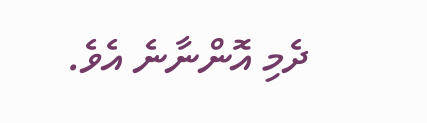ދެމި އޮންނާނެ އެވެ.